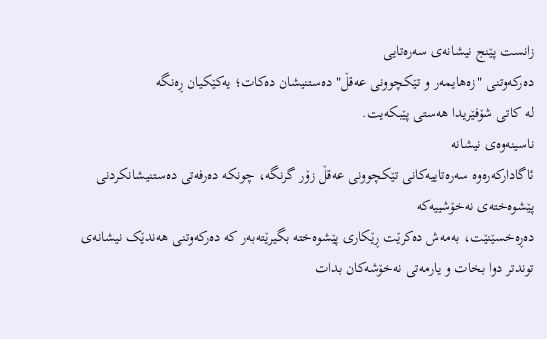زانست پێنج نیشانەی سەرەتایی
دەرکەوتنی "زەهایمەر و تێکچوونی عەقڵ" دەستنیشان دەکات؛ یەکێکیان ڕەنگە
لە کاتی شۆفێریدا هەستی پێبکەیت.
ناسینەوەی نیشانە
ئاگادارکەرەوە سەرەتاییەکانی تێکچوونی عەقڵ زۆر گرنگە، چونکە دەرفەتی دەستنیشانکردنی پێشوەختەی نەخۆشییەکە
دەڕەخسێنێت، بەمەش دەکرێت ڕێکاری پێشوەختە بگیرێتەبەر کە دەرکەوتنی هەندێک نیشانەی
توندتر دوا بخات و یارمەتی نەخۆشەکان بدات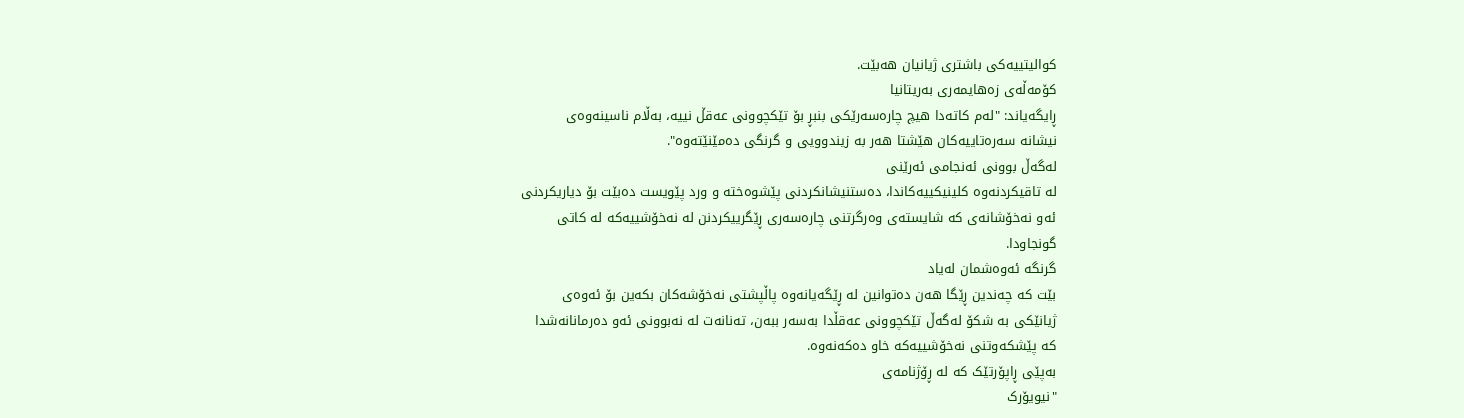کوالیتییەکی باشتری ژیانیان هەبێت.
کۆمەڵەی زەهایمەری بەریتانیا
ڕایگەیاند: "لەم کاتەدا هیچ چارەسەرێکی بنبڕ بۆ تێکچوونی عەقڵ نییە، بەڵام ناسینەوەی
نیشانە سەرەتاییەکان هێشتا هەر بە زیندوویی و گرنگی دەمێنێتەوە".
لەگەڵ بوونی ئەنجامی ئەرێنی
لە تاقیکردنەوە کلینیکییەکاندا، دەستنیشانکردنی پێشوەختە و ورد پێویست دەبێت بۆ دیاریکردنی
ئەو نەخۆشانەی کە شایستەی وەرگرتنی چارەسەری ڕێگرییکردنن لە نەخۆشییەکە لە کاتی
گونجاودا.
گرنگە ئەوەشمان لەیاد
بێت کە چەندین ڕێگا هەن دەتوانین لە ڕێگەیانەوە پاڵپشتی نەخۆشەکان بکەین بۆ ئەوەی
ژیانێکی بە شکۆ لەگەڵ تێکچوونی عەقڵدا بەسەر ببەن، تەنانەت لە نەبوونی ئەو دەرمانانەشدا
کە پێشکەوتنی نەخۆشییەکە خاو دەکەنەوە.
بەپێی ڕاپۆرتێک کە لە ڕۆژنامەی
"نیویۆرک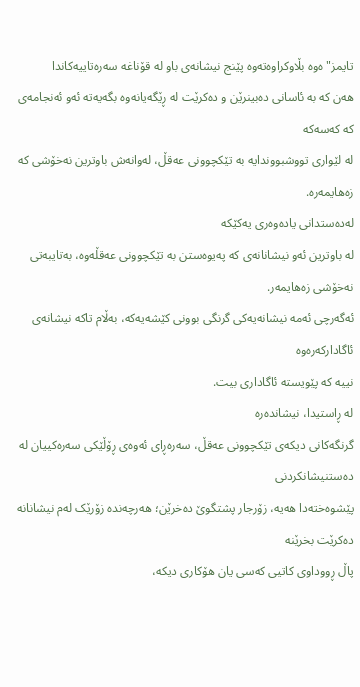تایمز"ەوە بڵاوکراوەتەوە پێنج نیشانەی باو لە قۆناغە سەرەتاییەکاندا
هەن کە بە ئاسانی دەبینرێن و دەکرێت لە ڕێگەیانەوە بگەیەتە ئەو ئەنجامەی کە کەسەکە
لە لێواری تووشبووندایە بە تێکچوونی عەقڵ، لەوانەش باوترین نەخۆشی کە زەهایمەرە.
لەدەستدانی یادەوەری یەکێکە
لە باوترین ئەو نیشانانەی کە پەیوەستن بە تێکچوونی عەقڵەوە، بەتایبەتی نەخۆشی زەهایمەر.
ئەگەرچی ئەمە نیشانەیەکی گرنگی بوونی کێشەیەکە، بەڵام تاکە نیشانەی ئاگادارکەرەوە
نییە کە پێویستە ئاگاداری بیت.
لە ڕاستیدا، نیشاندەرە
گرنگەکانی دیکەی تێکچوونی عەقڵ، سەرەڕای ئەوەی ڕۆڵێکی سەرەکییان لە دەستنیشانکردنی
پێشوەختەدا هەیە، زۆرجار پشتگوێ دەخرێن؛ هەرچەندە زۆرێک لەم نیشانانە دەکرێت بخرێنە
پاڵ ڕووداوی کاتیی کەسی یان هۆکاری دیکە،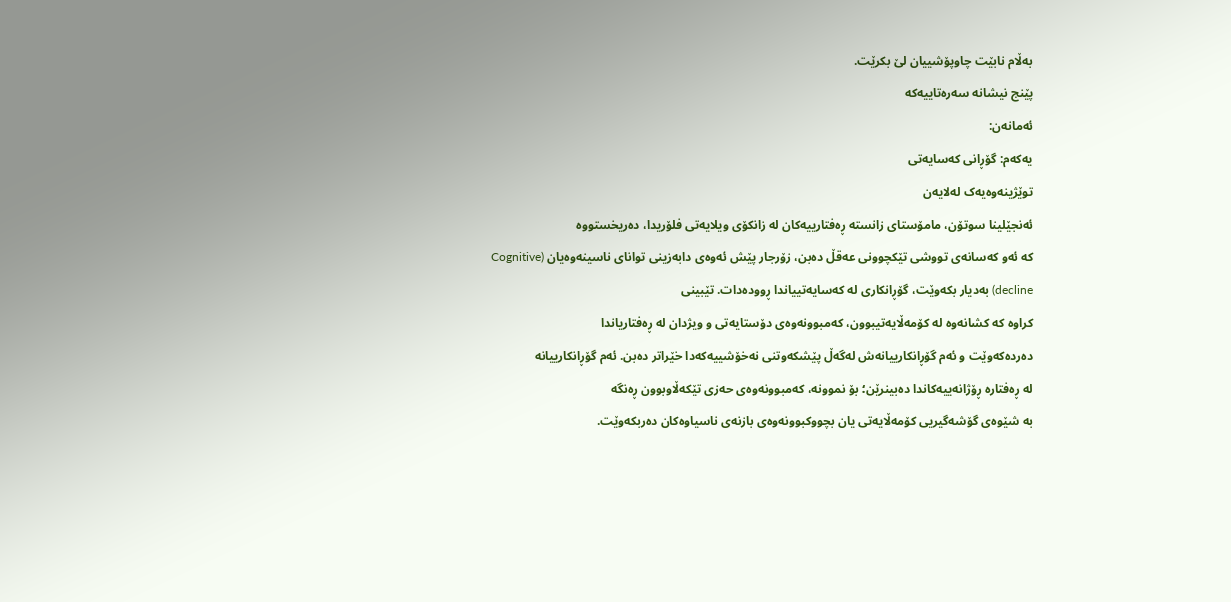بەڵام نابێت چاوپۆشییان لێ بکرێت.
پێنج نیشانە سەرەتاییەکە
ئەمانەن:
یەکەم: گۆڕانی کەسایەتی
توێژینەوەیەک لەلایەن
ئەنجێلینا سوتۆن، مامۆستای زانستە ڕەفتارییەکان لە زانکۆی ویلایەتی فلۆریدا، دەریخستووە
کە ئەو کەسانەی تووشی تێکچوونی عەقڵ دەبن، زۆرجار پێش ئەوەی دابەزینی توانای ناسینەوەیان (Cognitive decline) بەدیار بکەوێت، گۆڕانکاری لە کەسایەتییاندا ڕوودەدات. تێبینی
کراوە کە کشانەوە لە کۆمەڵایەتیبوون، کەمبوونەوەی دۆستایەتی و ویژدان لە ڕەفتاریاندا
دەردەکەوێت و ئەم گۆڕانکارییانەش لەگەڵ پێشکەوتنی نەخۆشییەکەدا خێراتر دەبن. ئەم گۆڕانکارییانە
لە ڕەفتارە ڕۆژانەییەکاندا دەبینرێن؛ بۆ نموونە، کەمبوونەوەی حەزی تێکەڵاوبوون ڕەنگە
بە شێوەی گۆشەگیریی کۆمەڵایەتی یان بچووکبوونەوەی بازنەی ناسیاوەکان دەربکەوێت.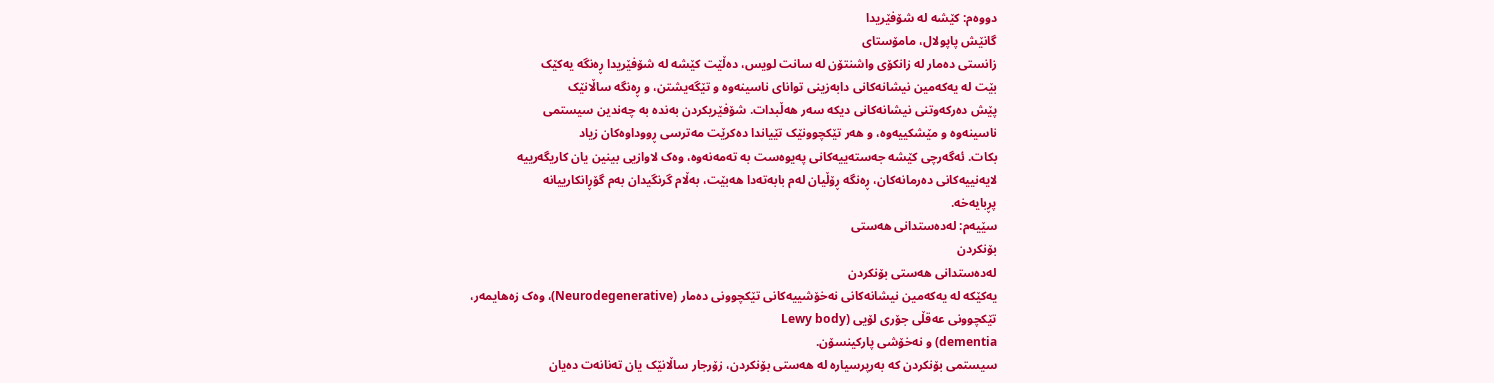دووەم: کێشە لە شۆفێریدا
گانێش پاپولال، مامۆستای
زانستی دەمار لە زانکۆی واشنتۆن لە سانت لویس، دەڵێت کێشە لە شۆفێریدا ڕەنگە یەکێک
بێت لە یەکەمین نیشانەکانی دابەزینی توانای ناسینەوە و تێگەیشتن، و ڕەنگە ساڵانێک
پێش دەرکەوتنی نیشانەکانی دیکە سەر هەڵبدات. شۆفێریکردن بەندە بە چەندین سیستمی
ناسینەوە و مێشکییەوە، و هەر تێکچوونێک تێیاندا دەکرێت مەترسی ڕووداوەکان زیاد
بکات. ئەگەرچی کێشە جەستەییەکانی پەیوەست بە تەمەنەوە، وەک لاوازیی بینین یان کاریگەرییە
لایەنییەکانی دەرمانەکان، ڕەنگە ڕۆڵیان لەم بابەتەدا هەبێت، بەڵام گرنگیدان بەم گۆڕانکارییانە
پڕبایەخە.
سێیەم: لەدەستدانی هەستی
بۆنکردن
لەدەستدانی هەستی بۆنکردن
یەکێکە لە یەکەمین نیشانەکانی نەخۆشییەکانی تێکچوونی دەمار (Neurodegenerative)، وەک زەهایمەر،
تێکچوونی عەقڵی جۆری لۆیی (Lewy body
dementia) و نەخۆشی پارکینسۆن.
سیستمی بۆنکردن کە بەرپرسیارە لە هەستی بۆنکردن، زۆرجار ساڵانێک یان تەنانەت دەیان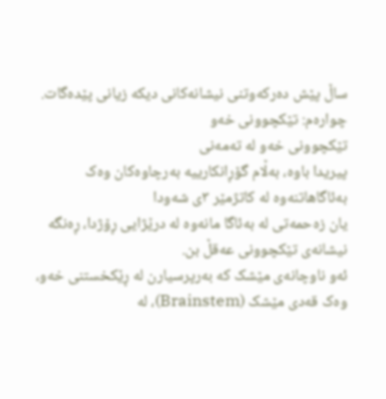ساڵ پێش دەرکەوتنی نیشانەکانی دیکە زیانی پێدەگات.
چوارەم: تێکچوونی خەو
تێکچوونی خەو لە تەمەنی
پیریدا باوە، بەڵام گۆڕانکارییە بەرچاوەکان وەک بەئاگاهاتنەوە لە کاتژمێر ٣ی شەودا
یان زەحمەتی لە بەئاگا مانەوە لە درێژایی ڕۆژدا، ڕەنگە نیشانەی تێکچوونی عەقڵ بن.
ئەو ناوچانەی مێشک کە بەرپرسیارن لە ڕێکخستنی خەو، وەک قەدی مێشک (Brainstem)، لە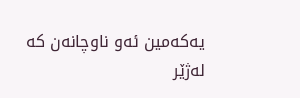یەکەمین ئەو ناوچانەن کە لەژێر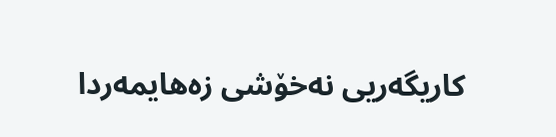کاریگەریی نەخۆشی زەهایمەردا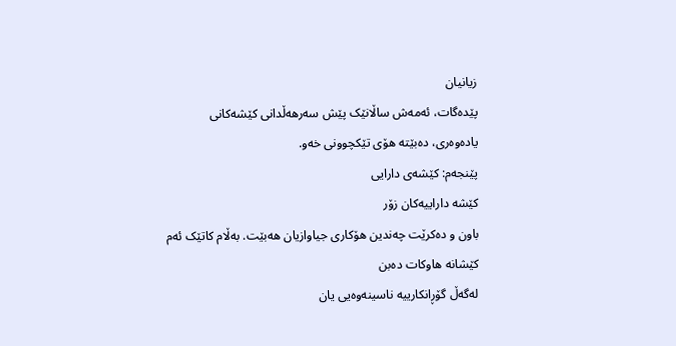زیانیان
پێدەگات، ئەمەش ساڵانێک پێش سەرهەڵدانی کێشەکانی یادەوەری، دەبێتە هۆی تێکچوونی خەو.
پێنجەم: کێشەی دارایی
کێشە داراییەکان زۆر
باون و دەکرێت چەندین هۆکاری جیاوازیان هەبێت. بەڵام کاتێک ئەم کێشانە هاوکات دەبن
لەگەڵ گۆڕانکارییە ناسینەوەیی یان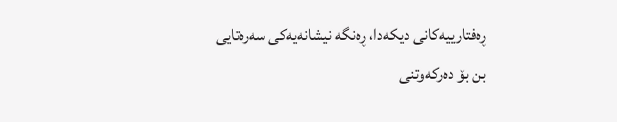ڕەفتارییەکانی دیکەدا، ڕەنگە نیشانەیەکی سەرەتایی
بن بۆ دەرکەوتنی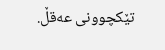تێکچوونی عەقڵ.